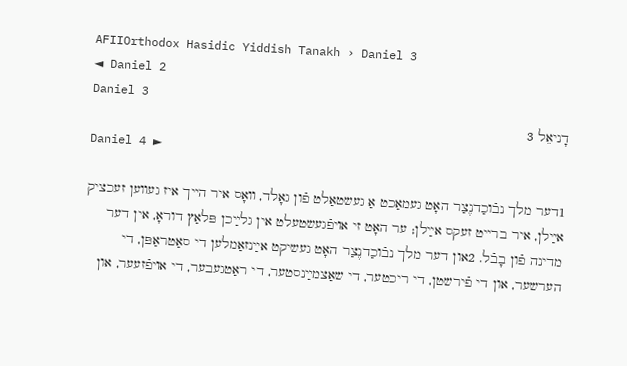AFIIOrthodox Hasidic Yiddish Tanakh › Daniel 3
◄ Daniel 2
Daniel 3
דָניאֵל 3
Daniel 4 ►

1דער מלך נבֿוכַדנֶצַר האָט געמאַכט אַ געשטאַלט פֿון גאָלד, װאָס איר הײך איז געװען זעכציק אײַלן, איר ברײט זעקס אײַלן; ער האָט זי אױפֿגעשטעלט אין גלײַכן פּלאַץ דוראָ, אין דער מדינה פֿון בָבֿל. 2און דער מלך נבֿוכַדנֶצַר האָט געשיקט אײַנזאַמלען די סאַטראַפּן, די הערשער, און די פֿירשטן, די ריכטער, די שאַצמײַנסטער, די ראַטגעבער, די אױפֿזעער, און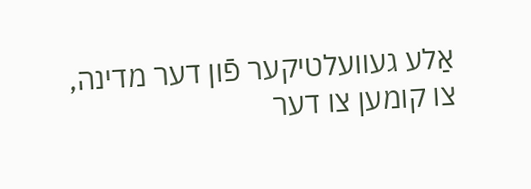אַלע געװעלטיקער פֿון דער מדינה, צו קומען צו דער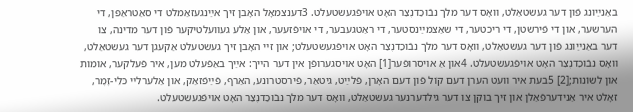באַנײַונג פֿון דער געשטאַלט, װאָס דער מלך נבֿוכַדנֶצַר האָט אױפֿגעשטעלט. 3דענצמאָל האָבן זיך אײַנגעזאַמלט די סאַטראַפּן, די הערשער, און די פֿירשטן, די ריכטער, די שאַצמײַנסטער, די ראַטגעבער, די אױפֿזעער, און אַלע געװעלטיקער פֿון דער מדינה, צו דער באַנײַונג פֿון דער געשטאַלט, װאָס דער מלך נבֿוכַדנֶצַר האָט אױפֿגעשטעלט; און זײ האָבן זיך געשטעלט אַקעגן דער געשטאַלט, װאָס נבֿוכַדנֶצַר האָט אױפֿגעשטעלט. 4און אַ אױסרופֿער[1] האָט אױסגערופֿן אין דער הײך: אײַך באַפֿעלט מען, איר פֿעלקער, אומות און לשוֹנות;[2] 5בעת איר װעט הערן דעם קֹול פֿון דעם האָרן, פֿלײַט, גיטאַר, פֿירסטרונע, האַרף, פֿײַפֿזאַק, און אַלערלײ כּלֵי-זֶמֶר, זאָלט איר אַנידערפֿאַלן און זיך בוקן צו דער גילדערנער געשטאַלט, װאָס דער מלך נבֿוכַדנֶצַר האָט אױפֿגעשטעלט.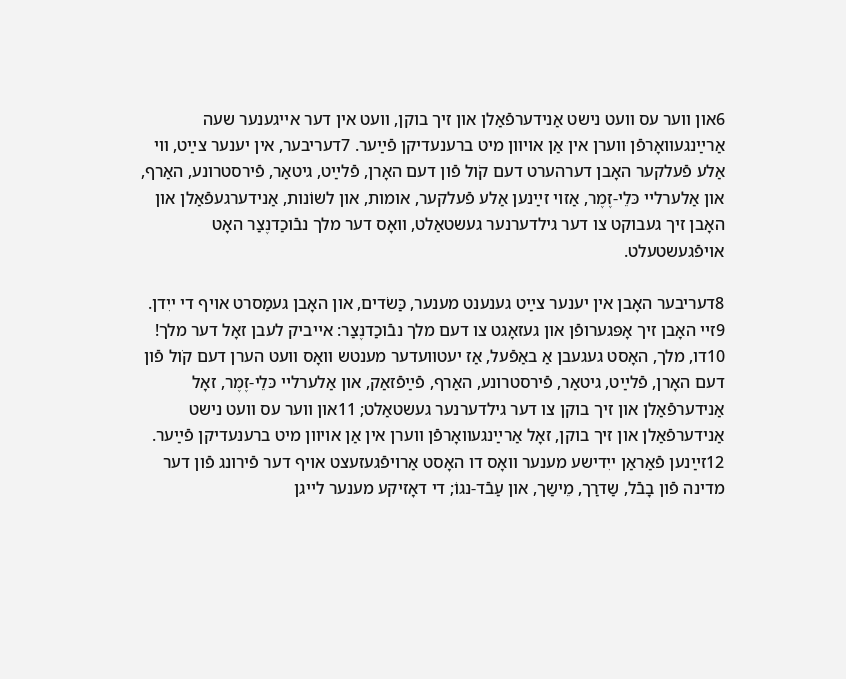6און װער עס װעט נישט אַנידערפֿאַלן און זיך בוקן, װעט אין דער אײגענער שעה אַרײַנגעװאָרפֿן װערן אין אַן אױװן מיט ברענעדיקן פֿײַער. 7דעריבער, אין יענער צײַט, װי אַלע פֿעלקער האָבן דערהערט דעם קֹול פֿון דעם האָרן, פֿלײַט, גיטאַר, פֿירסטרונע, האַרף, און אַלערלײ כּלֵי-זֶמֶר, אַזױ זײַנען אַלע פֿעלקער, אומות, און לשוֹנות, אַנידערגעפֿאַלן און האָבן זיך געבוקט צו דער גילדערנער געשטאַלט, װאָס דער מלך נבֿוכַדנֶצַר האָט אױפֿגעשטעלט.

8דעריבער האָבן אין יענער צײַט גענענט מענער, כַּשׂדים, און האָבן געמַסרט אױף די ייִדן. 9זײ האָבן זיך אָפּגערופֿן און געזאָגט צו דעם מלך נבֿוכַדנֶצַר: אײביק לעבן זאָל דער מלך! 10דו, מלך, האָסט געגעבן אַ באַפֿעל, אַז יעטװעדער מענטש װאָס װעט הערן דעם קֹול פֿון דעם האָרן, פֿלײַט, גיטאַר, פֿירסטרונע, האַרף, פֿײַפֿזאַק, און אַלערלײ כּלֵי-זֶמֶר, זאָל אַנידערפֿאַלן און זיך בוקן צו דער גילדערנער געשטאַלט; 11און װער עס װעט נישט אַנידערפֿאַלן און זיך בוקן, זאָל אַרײַנגעװאָרפֿן װערן אין אַן אױװן מיט ברענעדיקן פֿײַער. 12זײַנען פֿאַראַן ייִדישע מענער װאָס דו האָסט אַרױפֿגעזעצט אױף דער פֿירונג פֿון דער מדינה פֿון בָבֿל, שַדרַך, מֵישַך, און עַבֿד-נגוֹ; די דאָזיקע מענער לײגן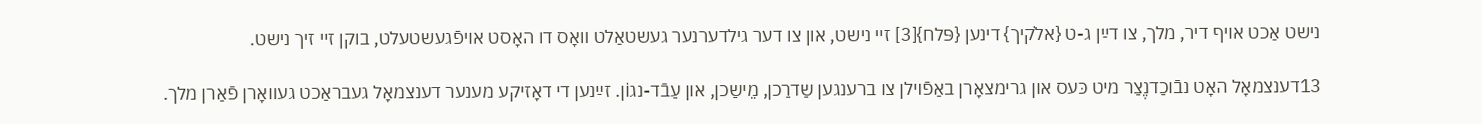נישט אַכט אױף דיר, מלך, צו דײַן ג-ט {אלֹקיך} דינען {פּלח}[3] זײ נישט, און צו דער גילדערנער געשטאַלט װאָס דו האָסט אױפֿגעשטעלט, בוקן זײ זיך נישט.

13דענצמאָל האָט נבֿוכַדנֶצַר מיט כּעס און גרימצאָרן באַפֿױלן צו ברענגען שַדרַכן, מֵישַכן, און עַבֿד-נגוֹן. זײַנען די דאָזיקע מענער דענצמאָל געבראַכט געװאָרן פֿאַרן מלך.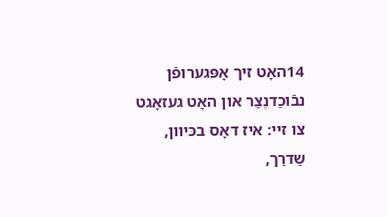14האָט זיך אָפּגערופֿן נבֿוכַדנֶצַר און האָט געזאָגט צו זײ: איז דאָס בכּיװן, שַדרַך,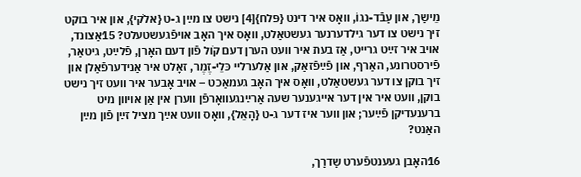מֵישַך, און עַבֿד-נגוֹ, װאָס איר דינט {פּלח}[4] נישט צו מײַן ג-ט {אלֹקי}, און איר בוקט זיך נישט צו דער גילדערנער געשטאַלט, װאָס איך האָב אױפֿגעשטעלט? 15אַצונד, אױב איר זײַט גרײט, אַז בעת איר װעט הערן דעם קֹול פֿון דעם האָרן, פֿלײַט, גיטאַר, פֿירסטרונע, האַרף, און פֿײַפֿזאַק, און אַלערלײ כּלֵי-זֶמֶר, זאָלט איר אַנידערפֿאַלן און זיך בוקן צו דער געשטאַלט, װאָס איך האָב געמאַכט – אױב אָבער איר װעט זיך נישט בוקן, װעט איר אין דער אײגענער שעה אַרײַנגעװאָרפֿן װערן אין אַן אױװן מיט ברענעדיקן פֿײַער; און װער איז דער ג-ט {הָאֵל}, װאָס װעט אײַך מציל זײַן פֿון מײַן האַנט?

16האָבן געענטפֿערט שַדרַך,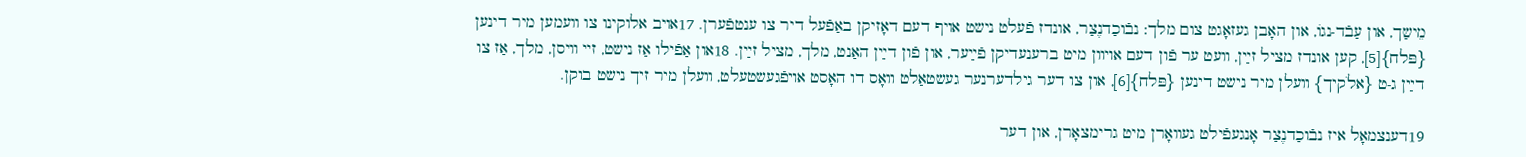מֵישַך, און עַבֿד-נגוֹ, און האָבן געזאָגט צום מלך: נבֿוכַדנֶצַר, אונדז פֿעלט נישט אױף דעם דאָזיקן באַפֿעל דיר צו ענטפֿערן. 17אױב אלוקינו צו װעמען מיר דינען {פּלח}[5], קען אונדז מציל זײַן, װעט ער פֿון דעם אױװן מיט ברענעדיקן פֿײַער, און פֿון דײַן האַנט, מלך, מציל זײַן. 18און אַפֿילו אַז נישט, זײ װיסן, מלך, אַז צו דײַן ג-ט {אלֹקיך} װעלן מיר נישט דינען {פּלח}[6], און צו דער גילדערנער געשטאַלט װאָס דו האָסט אױפֿגעשטעלט, װעלן מיר זיך נישט בוקן.

19דענצמאָל איז נבֿוכַדנֶצַר אָנגעפֿילט געװאָרן מיט גרימצאָרן, און דער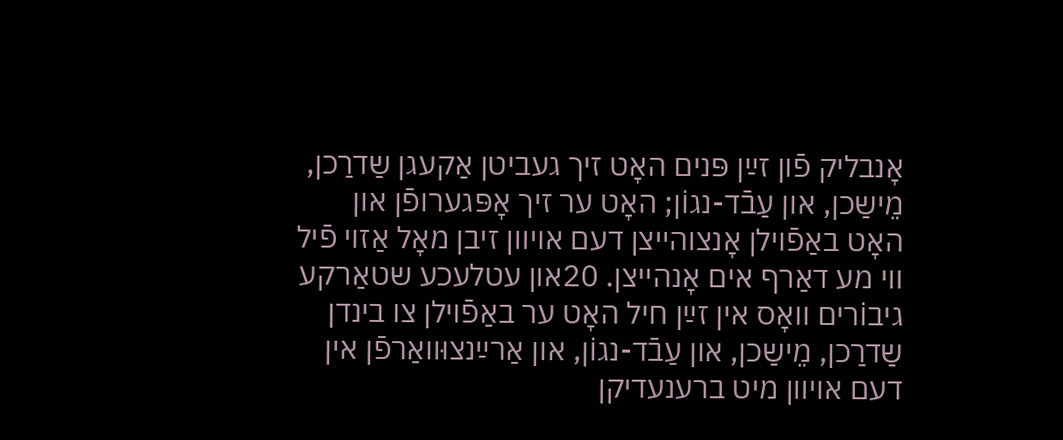אָנבליק פֿון זײַן פּנים האָט זיך געביטן אַקעגן שַדרַכן, מֵישַכן, און עַבֿד-נגוֹן; האָט ער זיך אָפּגערופֿן און האָט באַפֿױלן אָנצוהײצן דעם אױװן זיבן מאָל אַזױ פֿיל װי מע דאַרף אים אָנהײצן. 20און עטלעכע שטאַרקע גיבוֹרים װאָס אין זײַן חיל האָט ער באַפֿױלן צו בינדן שַדרַכן, מֵישַכן, און עַבֿד-נגוֹן, און אַרײַנצוּװאַרפֿן אין דעם אױװן מיט ברענעדיקן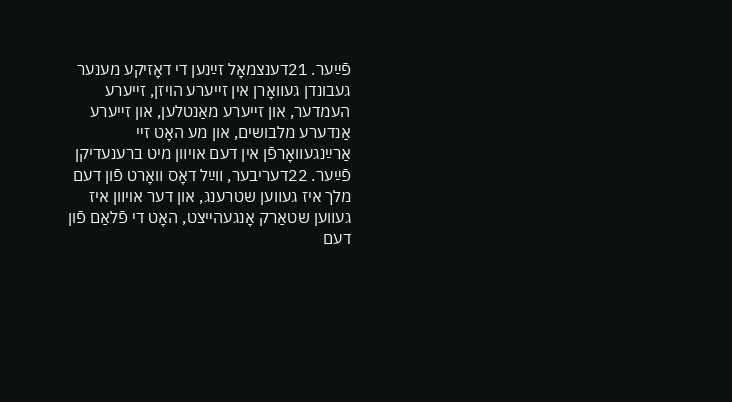פֿײַער. 21דענצמאָל זײַנען די דאָזיקע מענער געבונדן געװאָרן אין זײערע הױזן, זײערע העמדער, און זײערע מאַנטלען, און זײערע אַנדערע מלבושים, און מע האָט זײ אַרײַנגעװאָרפֿן אין דעם אױװן מיט ברענעדיקן פֿײַער. 22דעריבער, װײַל דאָס װאָרט פֿון דעם מלך איז געװען שטרענג, און דער אױװן איז געװען שטאַרק אָנגעהײצט, האָט די פֿלאַם פֿון דעם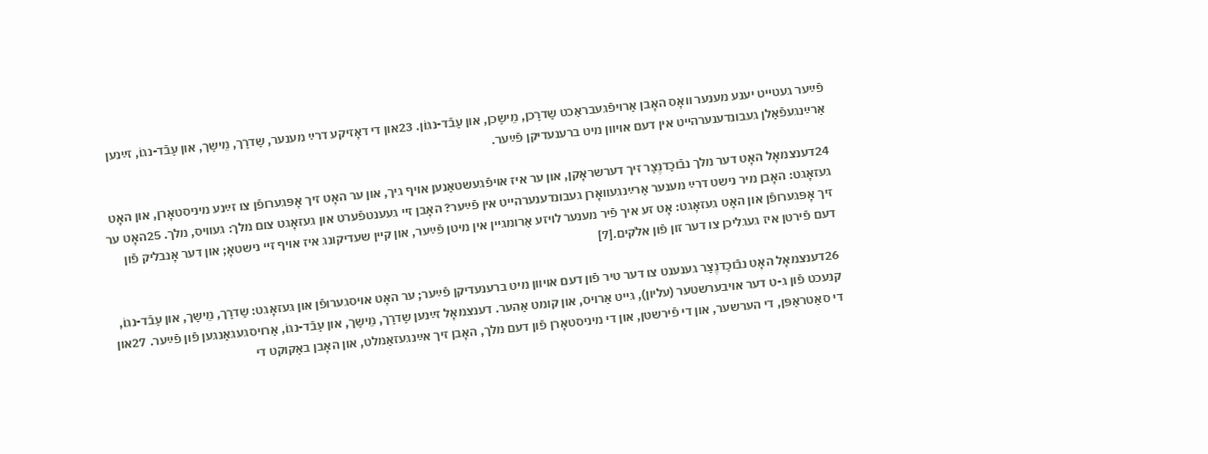פֿײַער געטײט יענע מענער װאָס האָבן אַרױפֿגעבראַכט שַדרַכן, מֵישַכן, און עַבֿד-נגוֹן. 23און די דאָזיקע דרײַ מענער, שַדרַך, מֵישַך, און עַבֿד-נגוֹ, זײַנען אַרײַנגעפֿאַלן געבונדענערהײט אין דעם אױװן מיט ברענעדיקן פֿײַער.

24דענצמאָל האָט דער מלך נבֿוכַדנֶצַר זיך דערשראָקן, און ער איז אױפֿגעשטאַנען אױף גיך, און ער האָט זיך אָפּגערופֿן צו זײַנע מיניסטאָרן, און האָט געזאָגט: האָבן מיר נישט דרײַ מענער אַרײַנגעװאָרן געבונדענערהײט אין פֿײַער? האָבן זײ געענטפֿערט און געזאָגט צום מלך: געװיס, מלך. 25האָט ער זיך אָפּגערופֿן און האָט געזאָגט: אָט זע איך פֿיר מענער לױזע אַרומגײן אין מיטן פֿײַער, און קײן שעדיקונג איז אױף זײ נישטאָ; און דער אָנבליק פֿון דעם פֿירטן איז געגליכן צו דער זון פֿון אלֹקים.[7]

26דענצמאָל האָט נבֿוכַדנֶצַר גענענט צו דער טיר פֿון דעם אױװן מיט ברענעדיקן פֿײַער; ער האָט אױסגערופֿן און געזאָגט: שַדרַך, מֵישַך, און עַבֿד-נגוֹ, קנעכט פֿון ג-ט דער אױבערשטער (עליון), גײט אַרױס, און קומט אַהער. דענצמאָל זײַנען שַדרַך, מֵישַך, און עַבֿד-נגוֹ, אַרױסגעגאַנגען פֿון פֿײַער. 27און די סאַטראַפּן, די הערשער, און די פֿירשטן, און די מיניסטאָרן פֿון דעם מלך, האָבן זיך אײַנגעזאַמלט, און האָבן באַקוקט די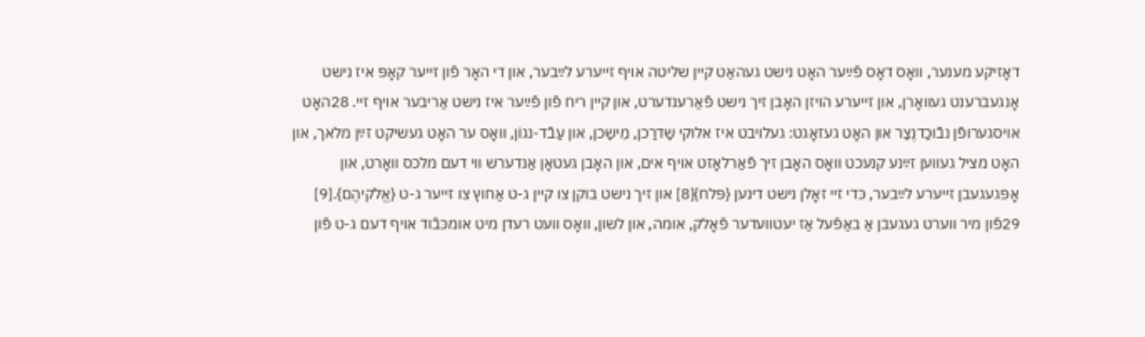דאָזיקע מענער, װאָס דאָס פֿײַער האָט נישט געהאַט קײן שליטה אױף זײערע לײַבער, און די האָר פֿון זײער קאָפּ איז נישט אָנגעברענט געװאָרן, און זײערע הױזן האָבן זיך נישט פֿאַרענדערט, און קײן ריח פֿון פֿײַער איז נישט אַריבער אױף זײ. 28האָט אױסגערופֿן נבֿוכַדנֶצַר און האָט געזאָגט: געלױבט איז אלוקי שַדרַכן, מֵישַכן, און עַבֿד-נגוֹן, װאָס ער האָט געשיקט זײַן מלאך, און האָט מציל געװען זײַנע קנעכט װאָס האָבן זיך פֿאַרלאָזט אױף אים, און האָבן געטאָן אַנדערש װי דעם מלכס װאָרט, און אָפּגעגעבן זײערע לײַבער, כּדי זײ זאָלן נישט דינען {פּלח}[8] און זיך נישט בוקן צו קײן ג-ט אַחוץ צו זײער ג-ט {אֱלֹקיהֶם}.[9] 29פֿון מיר װערט געגעבן אַ באַפֿעל אַז יעטװעדער פֿאָלק, אומה, און לשון, װאָס װעט רעדן מיט אומכּבֿוד אױף דעם ג-ט פֿון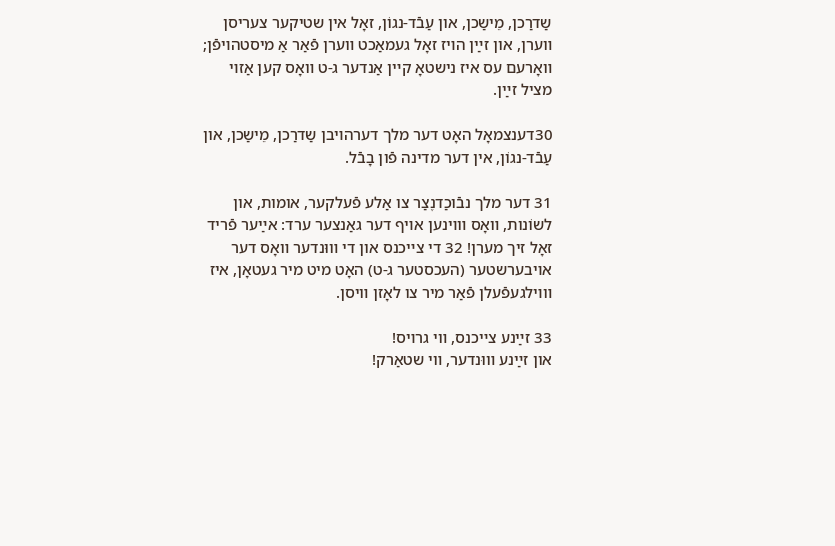שַדרַכן, מֵישַכן, און עַבֿד-נגוֹן, זאָל אין שטיקער צעריסן װערן, און זײַן הױז זאָל געמאַכט װערן פֿאַר אַ מיסטהױפֿן; װאָרעם עס איז נישטאָ קײן אַנדער ג-ט װאָס קען אַזױ מציל זײַן.

30דענצמאָל האָט דער מלך דערהױבן שַדרַכן, מֵישַכן, און עַבֿד-נגוֹן, אין דער מדינה פֿון בָבֿל.

31 דער מלך נבֿוכַדנֶצַר צו אַלע פֿעלקער, אומות, און לשוֹנות, װאָס װױנען אױף דער גאַנצער ערד: אײַער פֿריד זאָל זיך מערן! 32 די צײכנס און די װוּנדער װאָס דער אױבערשטער (העכסטער ג-ט) האָט מיט מיר געטאָן, איז װױלגעפֿעלן פֿאַר מיר צו לאָזן װיסן.

33 זײַנע צײכנס, װי גרױס!
און זײַנע װוּנדער, װי שטאַרק!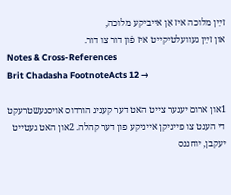זײַן מלוכה איז אַן אײביקע מלוכה,
און זײַן געװעלטיקײט איז פֿון דור צו דור.
Notes & Cross-References
Brit Chadasha FootnoteActs 12 →

1און ארום יענער צייט האט דער קעניג הורדוס אויסגעשטרעקט די הענט צו פייניקן אייניקע פון דער קהלה. 2און האט געטייט יעקבן, יוחננס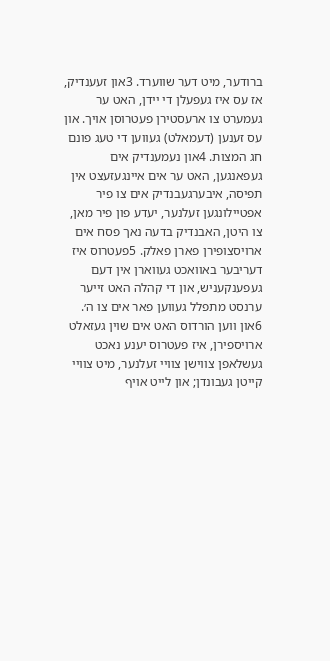ברודער, מיט דער שווערד. 3און זעענדיק, אז עס איז געפעלן די יידן, האט ער געמערט צו ארעסטירן פעטרוסן אויך. און עס זענען (דעמאלט) געווען די טעג פונם חג המצות. 4און נעמענדיק אים געפאנגען, האט ער אים איינגעזעצט אין תפיסה, איבערגעבנדיק אים צו פיר אפטיילונגען זעלנער, יעדע פון פיר מאן, צו היטן, האבנדיק בדעה נאך פסח אים ארויסצופירן פארן פאלק. 5פעטרוס איז דעריבער באוואכט געווארן אין דעם געפענקעניש, און די קהלה האט זייער ערנסט מתפלל געווען פאר אים צו ה׳. 6און ווען הורדוס האט אים שוין געזאלט ארויספירן, איז פעטרוס יענע נאכט געשלאפן צווישן צוויי זעלנער, מיט צוויי קייטן געבונדן; און לייט אויף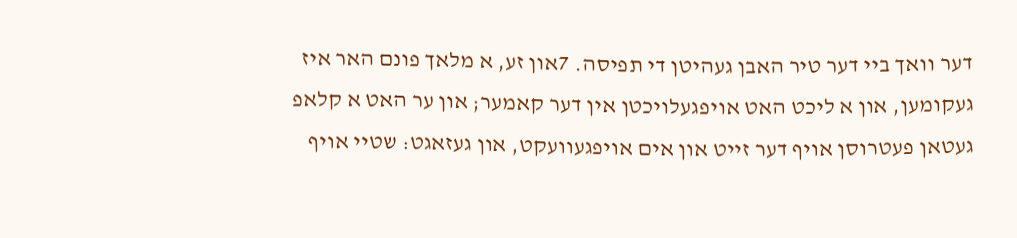דער וואך ביי דער טיר האבן געהיטן די תפיסה. 7און זע, א מלאך פונם האר איז געקומען, און א ליכט האט אויפגעלויכטן אין דער קאמער; און ער האט א קלאפ געטאן פעטרוסן אויף דער זייט און אים אויפגעוועקט, און געזאגט: שטיי אויף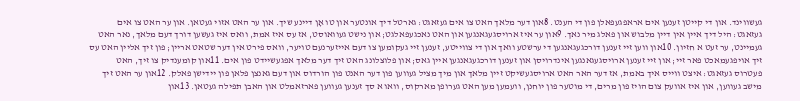געשווינד. און די קייטן זענען אים אראפגעפאלן פון די הענט. 8און דער מלאך האט צו אים געזאגט: גארטל דיך אונטער און טו אָן דיינע שיך. און ער האט אזוי געטאן. און ער האט צו אים געזאגט: היל דיך איין אין דיין מלבוש און פאלג מיר נאך. 9און ער איז ארויסגעגאנגען און האט נאכגעפאלגט; און נישט געוואוסט, אז עס איז אמת, וואס איז געשען דורך דעם מלאך, נאר האט געמיינט, ער זעט א חזיון. 10און ווען זיי זענען דורכגעגאנגען די ערשטע וואך און די צווייטע, זענען זיי געקומען צו דעם אייזערנעם טויער, וואס פירט אין דער שטאט אריין; פון זיך אליין האט עס זיך אויפגעמאכט פאר זיי; און זיי זענען ארויסגעגאנגען אינדרויסן און זענען דורכגעגאנגען איין גאס; און פלוצלונג האט זיך דער מלאך אפגעשיידט פון אים. 11און קומענדיק צו זיך, האט פעטרוס געזאגט: איצט ווייס איך באמת, אז דער האר האט ארויסגעשיקט זיין מלאך און מיך מציל געווען פון דער האנט פון הורדוס און דעם גאנצן פלאן פון יידישן פאלק. 12און ער האט זיך מישב געווען, און איז אוועק צום הויז פון מרים, די מוטער פון יוחנן, וועמען מען האט גערופן מארקוס, וואו א סך זענען געווען פארזאמלט און האבן תפילה געטאן. 13און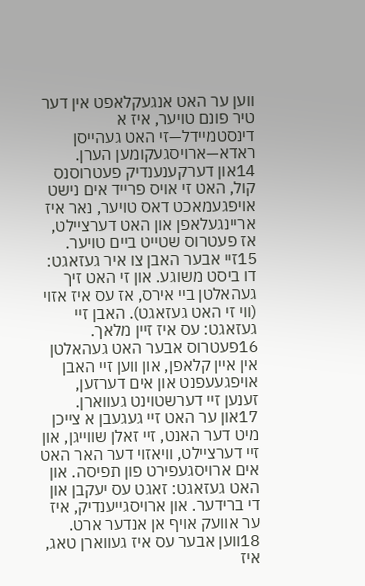ווען ער האט אנגעקלאפט אין דער טיר פונם טויער, איז א דינסטמיידל—זי האט געהייסן ראדא—ארויסגעקומען הערן. 14און דערקענענדיק פעטרוסנס קול, האט זי אויס פרייד אים נישט אויפגעמאכט דאס טויער, נאר איז אריינגעלאפן און האט דערציילט, אז פעטרוס שטייט ביים טויער. 15זיי אבער האבן צו איר געזאגט: דו ביסט משוגע. און זי האט זיך געהאלטן ביי אירס, אז עס איז אזוי (ווי זי האט געזאגט). האבן זיי געזאגט: עס איז זיין מלאך. 16פעטרוס אבער האט געהאלטן אין איין קלאפן, און ווען זיי האבן אויפגעעפנט און אים דערזען, זענען זיי דערשטוינט געווארן. 17און ער האט זיי געגעבן א צייכן מיט דער האנט, זיי זאלן שווייגן, און זיי דערציילט, וויאזוי דער האר האט אים ארויסגעפירט פון תפיסה. און האט געזאגט: זאגט עס יעקבן און די ברידער. און ארויסגייענדיק, איז ער אוועק אויף אן אנדער ארט. 18ווען אבער עס איז געווארן טאג, איז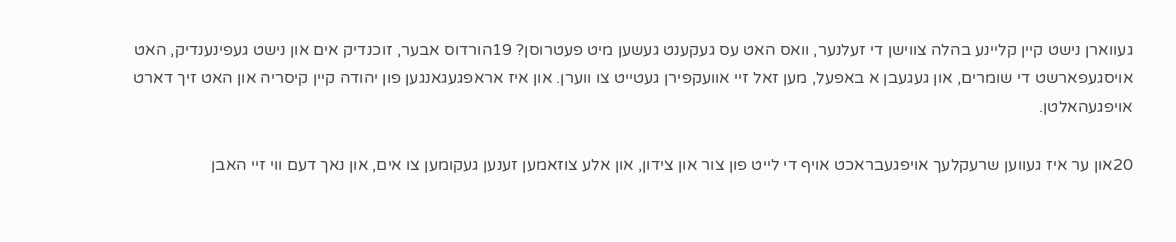געווארן נישט קיין קליינע בהלה צווישן די זעלנער, וואס האט עס געקענט געשען מיט פעטרוסן? 19הורדוס אבער, זוכנדיק אים און נישט געפינענדיק, האט אויסגעפארשט די שומרים, און געגעבן א באפעל, מען זאל זיי אוועקפירן געטייט צו ווערן. און איז אראפגעגאנגען פון יהודה קיין קיסריה און האט זיך דארט אויפגעהאלטן.

20און ער איז געווען שרעקלעך אויפגעבראכט אויף די לייט פון צור און צידון, און אלע צוזאמען זענען געקומען צו אים, און נאך דעם ווי זיי האבן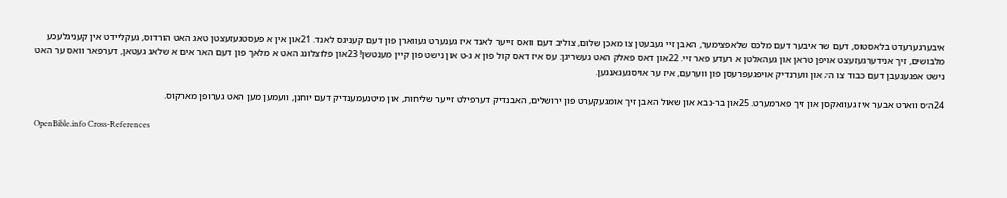איבערגערעדט בלאסטוס, דעם שר איבער דעם מלכס שלאפצימער, האבן זיי געבעטן צו מאכן שלום, צוליב דעם וואס זייער לאנד איז גענערט געווארן פון דעם קעניגס לאנד. 21און אין א פעסטגעזעצטן טאג האט הורדוס, געקליידט אין קעניגלעכע מלבושים, זיך אנידערגעזעצט אויפן טראן און געהאלטן א רעדע פאר זיי. 22און דאס פאלק האט געשריגן: עס איז דאס קול פון א ג-ט און נישט פון קיין מענטשן! 23און פלוצלונג האט א מלאך פון דעם האר אים א שלאג געטאן, דערפאר וואס ער האט נישט אפגעגעבן דעם כבוד צו ה׳; און ווערנדיק אויפגעפרעסן פון ווערעם, איז ער אויסגעגאנגען.

24ה׳ס ווארט אבער איז געוואקסן און זיך פארמערט. 25און בר‑נבא און שאול האבן זיך אומגעקערט פון ירושלים, האבנדיק דערפילט זייער שליחות, און מיטנעמענדיק דעם יוחנן, וועמען מען האט גערופן מארקוס.

OpenBible.info Cross-References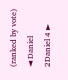(ranked by vote)
◄ Daniel 2Daniel 4 ►